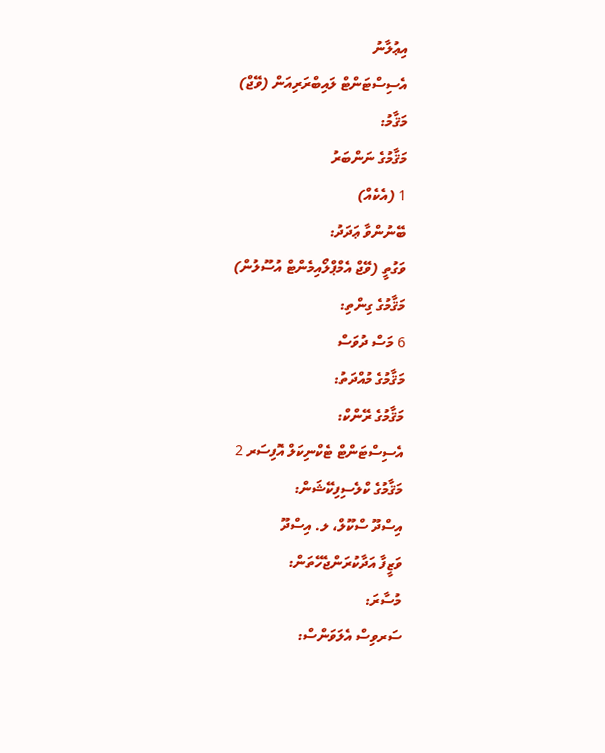އިޢުލާނު
އެސިސްޓަންޓް ލައިބްރަރިއަން (ވޭޖް)
މަޤާމު:
މަޤާމުގެ ނަންބަރު
1 (އެކެއް)
ބޭނުންވާ ޢަދަދު:
ވަގުތީ (ވޭޖް އެމްޕްލޯއިމެންޓް އުސޫލުން)
މަޤާމުގެ ގިންތި:
6 މަސް ދުވަސް
މަޤާމުގެ މުއްދަތު:
މަޤާމުގެ ރޭންކް:
އެސިސްޓަންޓް ޓެކްނިކަލް އޮފިސަރ 2
މަޤާމުގެ ކްލެސިފިކޭޝަން:
އިސްދޫ ސްކޫލް، ލ. އިސްދޫ
ވަޒީފާ އަދާކުރަންޖެހޭތަން:
މުސާރަ:
ސަރވިސް އެލަވަންސް: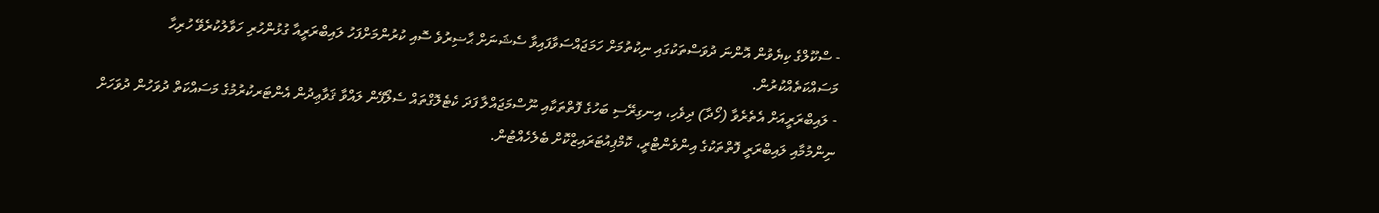- ސްކޫލްގެ ކިޔެވުން އޮންނަ ދުވަސްތަކުގައި ނިކުތުމަށް ހަމަޖައްސަވާފައިވާ ސެޝަނަށް ޙާޟިރުވެ ސޮއި ކުރުންމަށްފަހު ލައިބްރަރީއާ ގުޅުންހުރި ހަވާލުކުރެވޭ ހުރިހާ މަސައްކަތެއްކުރުން.
- ލައިބްރަރީއަށް އެތެރެވާ (ހޯދާ) ދިވެހި، އިނގިރޭސި ބަހުގެ ފޮތްތަކާއި ނޫސްމަޖައްލާ ފަދަ ކެޓެލޮގްތައް ސެލޯފޭން ލައްވާ ޤަވާޢިދުން އެންޓަރކުރުމުގެ މަސައްކަތް ދުވަހުން ދުވަހަށް ނިންމުމާއި ލައިބްރަރީ ފޮތްތަކުގެ އިންވެންޓްރީ، ކޮމްޕިއުޓަރައިޒްކޮށް ބެލެހެއްޓުން.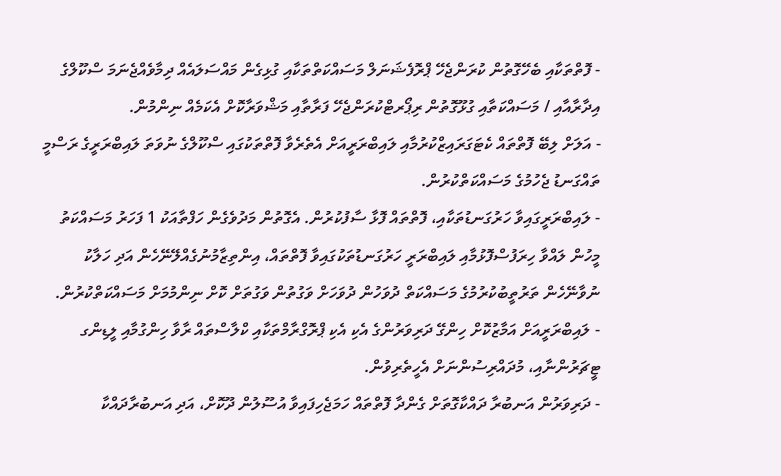- ފޮތްތަކާއި ބެހޭގޮތުން ކުރަންޖެހޭ ޕްރޮފެޝަނަލް މަސައްކަތްތަކާއި ގުޅިގެން މައްސަލައެއް ދިމާވެއްޖެނަމަ ސްކޫލްގެ އިދާރާއާއި / މަސައްކަތާއި ގުޅޫގޮތުން ރިޕޯރޓްކުރަންޖެހޭ ފަރާތާއި މަޝްވަރާކޮށް އެކަމެއް ނިންމުން.
- އަލަށް ލިބޭ ފޮތްތައް ކެޓަގަރައިޒްކުރުމާއި ލައިބްރަރީއަށް އެތެރެވާ ފޮތްތަކުގައި ސްކޫލްގެ ނުވަތަ ލައިބްރަރީގެ ރަސްމީ ތައްގަނޑު ޖެހުމުގެ މަސައްކަތްކުރުން.
- ލައިބްރަރީގައިވާ ހަރުގަނޑުތަކާއި، ފޮތްތައް ފޮޅާ ސާފުކުރުން. އެގޮތުން މަދުވެގެން ހަފްތާއަކު 1 ފަހަރު މަސައްކަތު މީހުން ލައްވާ ހިރަފުސްފޮޅުމާއި ލައިބްރަރީ ހަރުގަނޑުތަކުގައިވާ ފޮތްތައް، އިންތިޒާމުނުގެއްލޭނޭހެން އަދި ހަލާކު ނުވާނޭހެން ތަރުތީބުކުރުމުގެ މަސައްކަތް ދުވަހުން ދުވަހަށް ވަގުތުން ވަގުތަށް ކޮށް ނިންމުމަށް މަސައްކަތްކުރުން.
- ލައިބްރަރީއަށް އަމާޒުކޮށް ހިންގޭ ދަރިވަރުންގެ އެކި އެކި ޕްރޮގްރާމްތަކާއި ކްލާސްތައް ރާވާ ހިންގުމާއި ލީޑިންގ ޓީޗަރުންނާއި، މުދައްރިސުންނަށް އެހީތެރިވުން.
- ދަރިވަރުން އަނބުރާ ދައްކާގޮތަށް ގެންދާ ފޮތްތައް ހަމަޖެހިފައިވާ އުސޫލުން ދޫކޮށް، އަދި އަނބުރާދައްކާ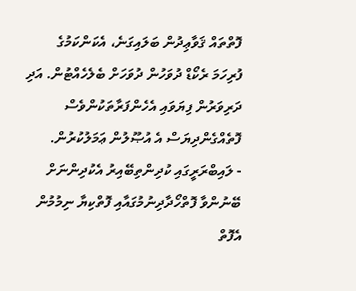ފޮތްތައް ޤަވާޢިދުން ބަލައިގަނެ، އެކަންކަމުގެ ފުރިހަމަ ރެކޯޑް ދުވަހުން ދުވަހަށް ބެލެހެއްޓުން. އަދި ދަރިވަރުން ފިޔަވައި އެހެންފަރާތަކުންވެސް ފޮތެއްގެންދިޔަސް އެ އުޞޫލުން ޢަމަލުކުރުން.
- ލައިބްރަރީގައި ކުދިންތިބޭއިރު އެކުދިންނަށް ބޭނުންވާ ފޮތްހޯދާދިނުމުގައާއި ފޮތްކިޔާ ނިމުމުން އެފޮތް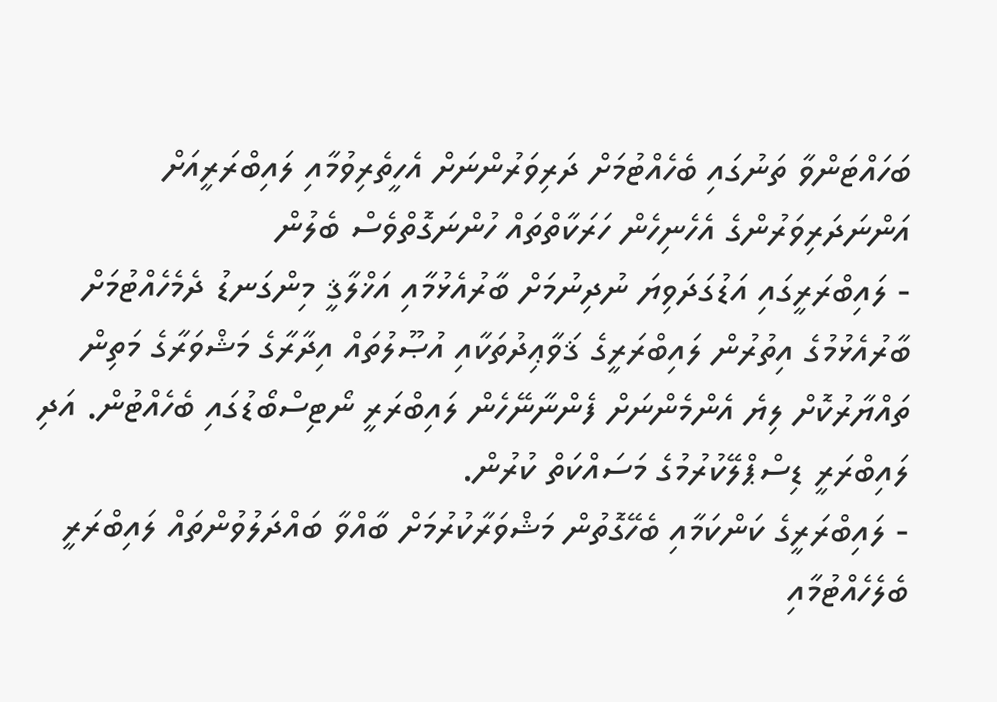ބަހައްޓަންވާ ތަނުގައި ބެހެއްޓުމަށް ދަރިވަރުންނަށް އެހީތެރިވުމާއި ލައިބްރަރީއަށް އަންނަދަރިވަރުންގެ އެހެނިހެން ހަރަކާތްތައް ހުންނަގޮތްވެސް ބެލުން
- ލައިބްރަރީގައި އަޑުގަދަވިޔަ ނުދިނުމަށް ބާރުއެޅުމާއި އަޚްލާޤީ މިންގަނޑު ދެމެހެއްޓުމަށް ބާރުއެޅުމުގެ އިތުރުން ލައިބްރަރީގެ ޤަވާޢިދުތަކާއި އުޞޫލުތައް އިދާރާގެ މަޝްވަރާގެ މަތިން ތައްޔާރުކޮށް ލިޔެ އެންމެންނަށް ފެންނާނޭހެން ލައިބްރަރީ ނޯޓިސްބޯޑުގައި ބެހެއްޓުން. އަދި ލައިބްރަރީ ޑިސްޕްލޭކުރުމުގެ މަސައްކަތް ކުރުން.
- ލައިބްރަރީގެ ކަންކަމާއި ބެހޭގޮތުން މަޝްވަރާކުރުމަށް ބާއްވާ ބައްދަލުވުންތައް ލައިބްރަރީ ބެލެހެއްޓުމާއި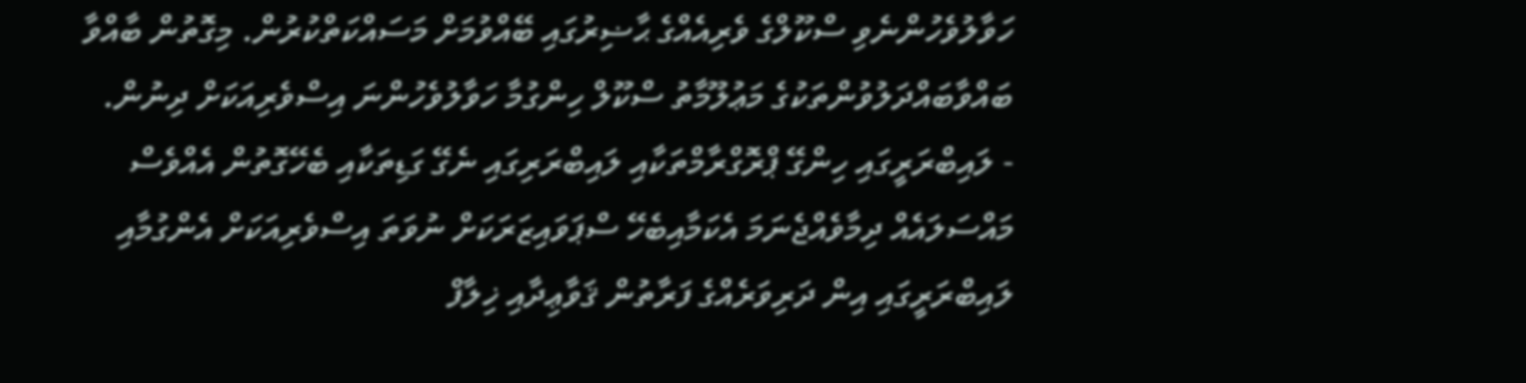ހަވާލުވެހުންނެވި ސްކޫލްގެ ވެރިއެއްގެ ޙާޟިރުގައި ބޭއްވުމަށް މަސައްކަތްކުރުން. މިގޮތުން ބާއްވާ ބައްވާބައްދަލުވުންތަކުގެ މަޢުލޫމާތު ސްކޫލް ހިންގުމާ ހަވާލުވެހުންނަ އިސްވެރިއަކަށް ދިނުން.
- ލައިބްރަރީގައި ހިންގޭ ޕްރޮގްރާމްތަކާއި ލައިބްރަރިގައި ނެގޭ ގަޑިތަކާއި ބެހޭގޮތުން އެއްވެސް މައްސަލައެއް ދިމާވެއްޖެނަމަ އެކަމާއިބެހޭ ސްޕަވައިޒަރަކަށް ނުވަތަ އިސްވެރިއަކަށް އެންގުމާއި ލައިބްރަރީގައި އިން ދަރިވަރެއްގެ ފަރާތުން ޤަވާޢިދާއި ޚިލާފް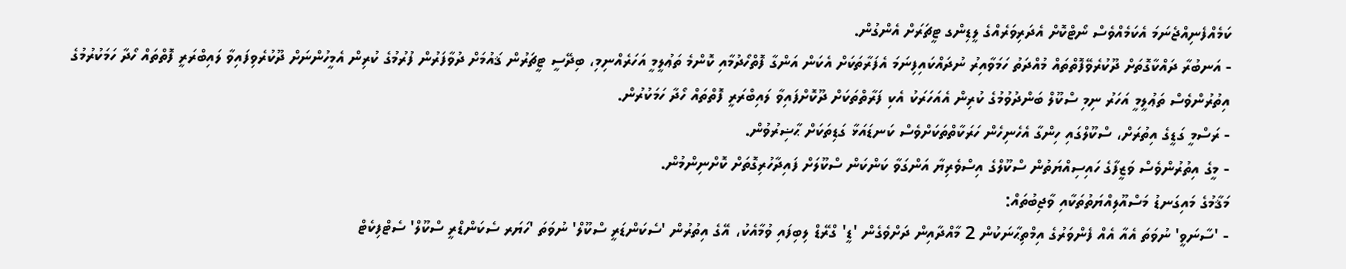ކަމެއްފެނިއްޖެނަމަ އެކަމެއްވެސް ނޯޓްކޮށް އެދަރިވަރެއްގެ ލީޑިންގ ޓީޗަރަށް އެންގުން.
- އަނބުރާ ދައްކާގޮތަށް ދޫކުރެވޭފޮތްތައް މުއްދަތު ހަމަވާއިރު ނުދައްކައިފިނަމަ އެފަރާތަކަށް އެކަން އަންގާ ފޮތްހޯދުމާއި ކޮންމެ ތަޢުލީމީ އަހަރެއްނިމި، ބިދޭސީ ޓީޗަރުން ޤައުމަށް ދުވާފަރުން ފުރުމުގެ ކުރިން އެމީހުންނަށް ދޫކުރެވިފައިވާ ލައިބްރަރީ ފޮތްތައް ހޯދާ ހަމަކުރުމުގެ އިތުރުންވެސް ތަޢުލީމީ އަހަރު ނިމި ސްކޫލް ބަންދުވުމުގެ ކުރިން އެއަހަރަކު އެކި ފަރާތްތަކަށް ދޫކޮށްފައިވާ ލައިބްރަރީ ފޮތްތައް ހޯދާ ހަމަކުރުން.
- ރަސްމީ ގަޑީގެ އިތުރަށް، ސްކޫލްގައި ހިންގާ އެހެނިހެން ހަރަކާތްތަކަށްވެސް ކަނޑައަޅާ ގަޑިތަކަށް ޙާޟިރުވުން.
- މީގެ އިތުރުންވެސް ވަޒީފާގެ ހައިސިއްޔަތުން ސްކޫލްގެ އިސްވެރިޔާ އަންގަވާ ކަންކަން ސްކޫލަށް ފައިދާހުރިގޮތަށް ކޮށްނިންމުން.
މަޤާމުގެ މައިގަނޑު މަސްއޫލިއްޔަތުތަކާއި ވާޖިބުތައް:
- 'ސާނަވީ' ނުވަތަ އެއާ އެއް ފެންވަރުގެ އިމްތިޙާނަކުން 2 މާއްދާއިން ދަށްވެގެން 'ޑީ' ގްރޭޑް ލިބިފައި ވުމާއެކު، އޭގެ އިތުރުން 'ސެކަންޑަރީ ސްކޫލް' ނުވަތަ 'ހަޔަރ ސެކަންޑްރީ ސްކޫލް' ސެޓްފިކެޓް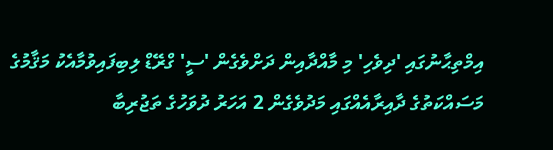އިމްތިޙާނުގައި 'ދިވެހި' މި މާއްދާއިން ދަށްވެގެން 'ސީ' ގްރޭޑް ލިބިފައިވުމާއެކު މަޤާމުގެ މަސައްކަތުގެ ދާއިރާއެއްގައި މަދުވެގެން 2 އަހަރު ދުވަހުގެ ތަޖުރިބާ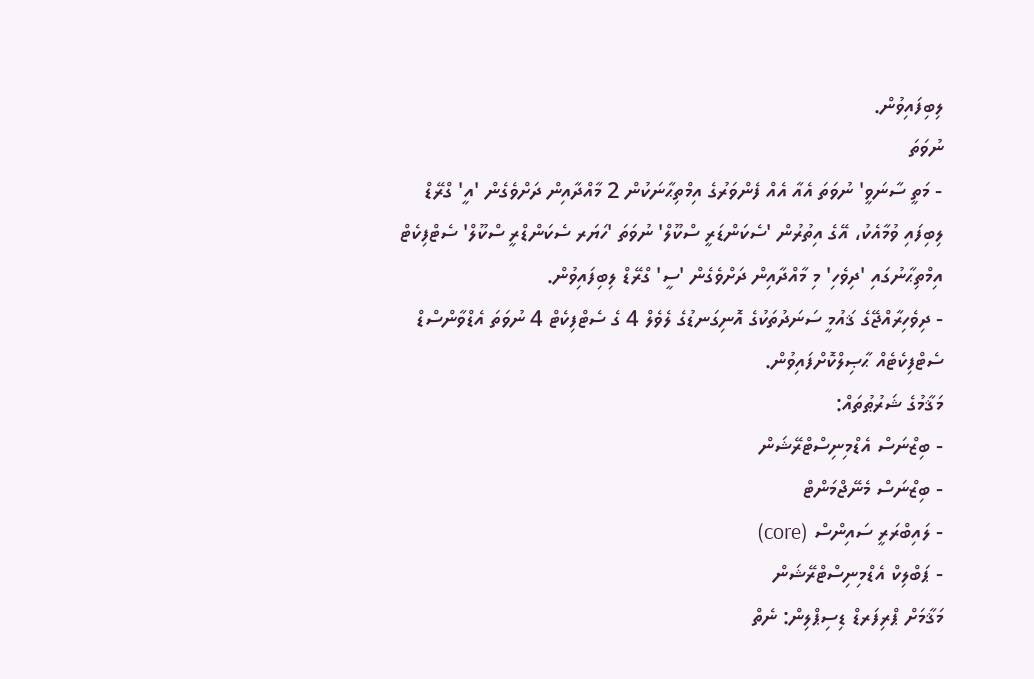ލިބިފައިވުން.
ނުވަތަ
- މަތީ ސާނަވީ' ނުވަތަ އެއާ އެއް ފެންވަރުގެ އިމްތިޙާނަކުން 2 މާއްދާއިން ދަށްވެގެން 'އީ' ގްރޭޑް ލިބިފައި ވުމާއެކު، އޭގެ އިތުރުން 'ސެކަންޑަރީ ސްކޫލް' ނުވަތަ 'ހަޔަރ ސެކަންޑްރީ ސްކޫލް' ސެޓްފިކެޓް އިމްތިޙާނުގައި 'ދިވެހި' މި މާއްދާއިން ދަށްވެގެން 'ސީ' ގްރޭޑް ލިބިފައިވުން.
- ދިވެހިރާއްޖޭގެ ޤައުމީ ސަނަދުތަކުގެ އޮނިގަނޑުގެ ލެވެލް 4 ގެ ސެޓްފިކެޓް 4 ނުވަތަ އެޑްވާންސްޑް ސެޓްފިކެޓެއް ޙާޞިލްކޮށްފައިވުން.
މަޤާމުގެ ޝަރުޠުތައް:
- ބިޒްނަސް އެޑްމިނިސްޓްރޭޝަން
- ބިޒްނަސް މެނޭޖްމަންޓް
- ލައިބްރަރީ ސައިންސް (core)
- ޕަބްލިކް އެޑްމިނިސްޓްރޭޝަން
މަޤާމަށް ޕްރިފަރޑް ޑިސިޕްލިން: ނެތް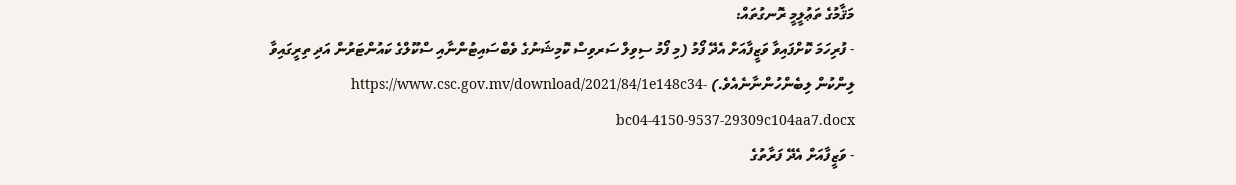މަޤާމުގެ ތަޢުލީމީ ރޮނގުތައް:
- ފުރިހަމަ ކޮށްފައިވާ ވަޒީފާއަށް އެދޭ ފޯމު (މި ފޯމު ސިވިލް ސަރވިސް ކޮމިޝަނުގެ ވެބްސައިޓުންނާއި ސްކޫލްގެ ކައުންޓަރުން އަދި ތިރީގައިވާ ލިންކުން ލިބެންހުންނާނެއެވެ.) https://www.csc.gov.mv/download/2021/84/1e148c34-bc04-4150-9537-29309c104aa7.docx
- ވަޒީފާއަށް އެދޭ ފަރާތުގެ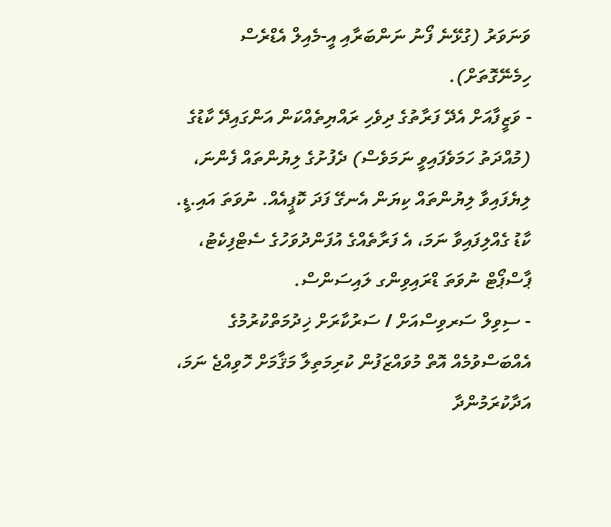ވަނަވަރު (ގުޅޭނެ ފޯނު ނަންބަރާއި އީ-މެއިލް އެޑްރެސް ހިމެނޭގޮތަށް).
- ވަޒީފާއަށް އެދޭ ފަރާތުގެ ދިވެހި ރައްޔިތެއްކަން އަންގައިދޭ ކާޑުގެ (މުއްދަތު ހަމަވެފައިވީ ނަމަވެސް) ދެފުށުގެ ލިޔުންތައް ފެންނަ، ލިޔެފައިވާ ލިޔުންތައް ކިޔަން އެނގޭ ފަދަ ކޮޕީއެއް. ނުވަތަ އައި.ޑީ. ކާޑު ގެއްލިފައިވާ ނަމަ، އެ ފަރާތެއްގެ އުފަންދުވަހުގެ ސެޓްފިކެޓު، ޕާސްޕޯޓް ނުވަތަ ޑްރައިވިންގ ލައިސަންސް.
- ސިވިލް ސަރވިސްއަށް / ސަރުކާރަށް ޚިދުމަތްކުރުމުގެ އެއްބަސްވުމެއް އޮތް މުވައްޒަފުން ކުރިމަތިލާ މަޤާމަށް ހޮވިއްޖެ ނަމަ، އަދާކުރަމުންދާ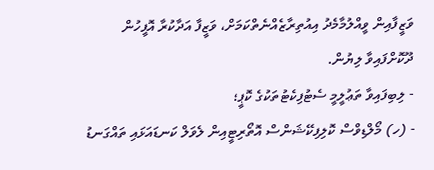ވަޒީފާއިން ވީއްލުމާމެދު އިއުތިރާޒެއްނެތްކަމަށް، ވަޒީފާ އަދާކުރާ އޮފީހުން ދޫކޮށްފައިވާ ލިޔުން.
- ލިބިފައިވާ ތަޢުލީމީ ސެޓުފިކެޓުތަކުގެ ކޮޕީ؛
- (ހ) މޯލްޑިވްސް ކޮލިފިކޭޝަންސް އޮތޯރިޓީއިން ލެވަލް ކަނޑައަޅައި ތައްގަނޑު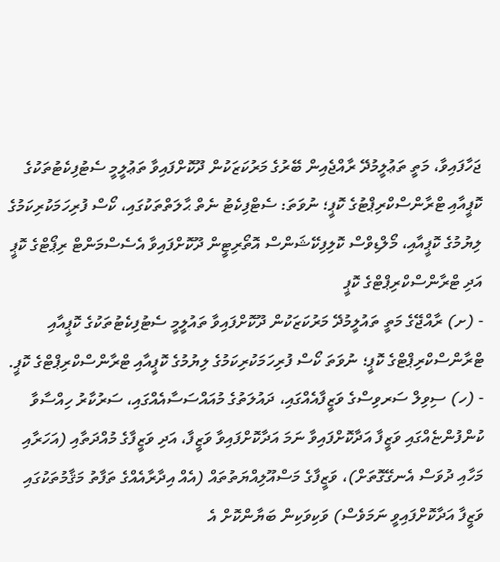ޖަހާފައިވާ، މަތީ ތަޢުލީމުދޭ ރާއްޖެއިން ބޭރުގެ މަރުކަޒަކުން ދޫކޮށްފައިވާ ތަޢުލީމީ ސެޓުފިކެޓުތަކުގެ ކޮޕީއާއި ޓްރާންސްކްރިޕްޓުގެ ކޮޕީ؛ ނުވަތަ: ސެޓްފިކެޓު ނެތް ޙާލަތްތަކުގައި، ކޯސް ފުރިހަމަކުރިކަމުގެ ލިޔުމުގެ ކޮޕީއާއި، މޯލްޑިވްސް ކޮލިފިކޭޝަންސް އޮތޯރިޓީން ދޫކޮށްފައިވާ އެސެސްމަންޓް ރިޕޯޓްގެ ކޮޕީ އަދި ޓްރާންސްކްރިޕްޓްގެ ކޮޕީ
- (ށ) ރާއްޖޭގެ މަތީ ތައުލީމުދޭ މަރުކަޒަކުން ދޫކޮށްފައިވާ ތައުލީމީ ސެޓުފިކެޓުތަކުގެ ކޮޕީއާއި ޓްރާންސްކްރިޕްޓްގެ ކޮޕީ؛ ނުވަތަ ކޯސް ފުރިހަމަކުރިކަމުގެ ލިޔުމުގެ ކޮޕީއާއި ޓްރާންސްކްރިޕްޓްގެ ކޮޕީ.
- (ހ) ސިވިލް ސަރވިސްގެ ވަޒީފާއެއްގައި، ދައުލަތުގެ މުއައްސަސާއެއްގައި، ސަރުކާރު ހިއްސާވާ ކުންފުންޏެއްގައި ވަޒީފާ އަދާކޮށްފައިވާ ނަމަ އަދާކޮށްފައިވާ ވަޒީފާ، އަދި ވަޒީފާގެ މުއްދަތާއި (އަހަރާއި މަހާއި ދުވަސް އެނގޭގޮތަށް)، ވަޒީފާގެ މަސްއޫލިއްޔަތުތައް (އެއް އިދާރާއެއްގެ ތަފާތު މަޤާމުތަކުގައި ވަޒީފާ އަދާކޮށްފައިވީ ނަމަވެސް) ވަކިވަކިން ބަޔާންކޮށް އެ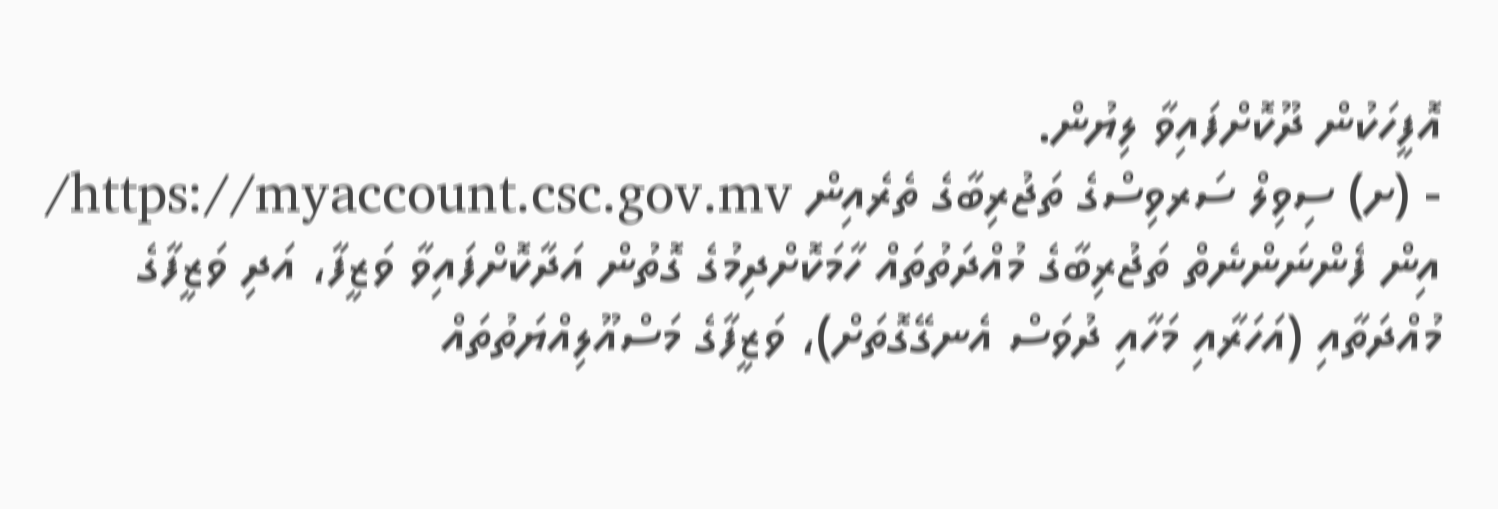އޮފީހަކުން ދޫކޮށްފައިވާ ލިޔުން.
- (ށ) ސިވިލް ސަރވިސްގެ ތަޖުރިބާގެ ތެރެއިން https://myaccount.csc.gov.mv/ އިން ފެންނަންނެތް ތަޖުރިބާގެ މުއްދަތުތައް ހާމަކޮށްދިމުގެ ގޮތުން އަދާކޮށްފައިވާ ވަޒީފާ، އަދި ވަޒީފާގެ މުއްދަތާއި (އަހަރާއި މަހާއި ދުވަސް އެނގޭގޮތަށް)، ވަޒީފާގެ މަސްއޫލިއްޔަތުތައް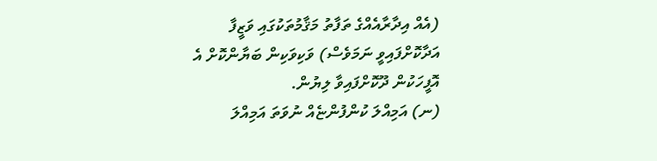(އެއް އިދާރާއެއްގެ ތަފާތު މަޤާމުތަކުގައި ވަޒީފާ އަދާކޮށްފައިވީ ނަމަވެސް) ވަކިވަކިން ބަޔާންކޮށް އެ އޮފީހަކުން ދޫކޮށްފައިވާ ލިޔުން.
(ނ) އަމިއްލަ ކުންފުންޏެއް ނުވަތަ އަމިއްލަ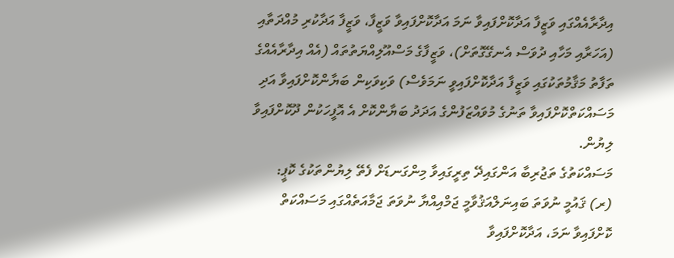އިދާރާއެއްގައި ވަޒީފާ އަދާކޮށްފައިވާ ނަމަ އަދާކޮށްފައިވާ ވަޒީފާ، ވަޒީފާ އަދާކުރި މުއްދަތާއި (އަހަރާއި މަހާއި ދުވަސް އެނގޭގޮތަށް)، ވަޒީފާގެ މަސްއޫލިއްޔަތުތައް (އެއް އިދާރާއެއްގެ ތަފާތު މަޤާމުތަކުގައި ވަޒީފާ އަދާކޮށްފައިވީ ނަމަވެސް) ވަކިވަކިން ބަޔާންކޮށްފައިވާ އަދި މަސައްކަތްކޮށްފައިވާ ތަނުގެ މުވައްޒަފުންގެ އަދަދު ބަޔާންކޮށް އެ އޮފީހަކުން ދޫކޮށްފައިވާ ލިޔުން.
މަސައްކަތުގެ ތަޖުރިބާ އަންގައިދޭ ތިރީގައިވާ މިންގަނޑަށް ފެތޭ ލިޔުންތަކުގެ ކޮޕީ:
(ރ) ޤައުމީ ނުވަތަ ބައިނަލްއަޤުވާމީ ޖަމްއިއްޔާ ނުވަތަ ޖަމާއަތެއްގައި މަސައްކަތް ކޮށްފައިވާ ނަމަ، އަދާކޮށްފައިވާ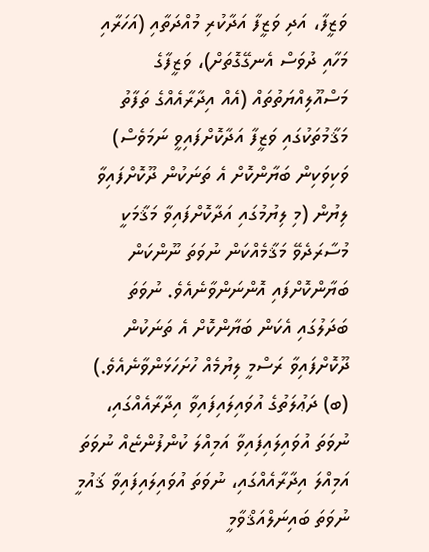ވަޒީފާ، އަދި ވަޒީފާ އަދާކުރި މުއްދަތާއި (އަހަރާއި މަހާއި ދުވަސް އެނގޭގޮތަށް)، ވަޒީފާގެ މަސްއޫލިއްޔަތުތައް (އެއް އިދާރާއެއްގެ ތަފާތު މަޤާމުތަކުގައި ވަޒީފާ އަދާކޮށްފައިވީ ނަމަވެސް) ވަކިވަކިން ބަޔާންކޮށް އެ ތަނަކުން ދޫކޮށްފައިވާ ލިޔުން (މި ލިޔުމުގައި އަދާކޮށްފައިވާ މަޤާމަކީ މުސާރަދެވޭ މަޤާމެއްކަން ނުވަތަ ނޫންކަން ބަޔާންކޮށްފައި އޮންނަންވާނެއެވެ. ނުވަތަ ބަދަލުގައި އެކަން ބަޔާންކޮށް އެ ތަނަކުން ދޫކޮށްފައިވާ ރަސްމީ ލިޔުމެއް ހުށަހަޅަންވާނެއެވެ.)
(ބ) ދަޢުލަތުގެ އުވައިލައިފައިވާ އިދާރާއެއްގައި، ނުވަތަ އުވައިލައިފައިވާ އަމިއްލަ ކުންފުންޏެއް ނުވަތަ އަމިއްލަ އިދާރާއެއްގައި، ނުވަތަ އުވައިލައިފައިވާ ޤައުމީ ނުވަތަ ބައިނަލްއަޤްވާމީ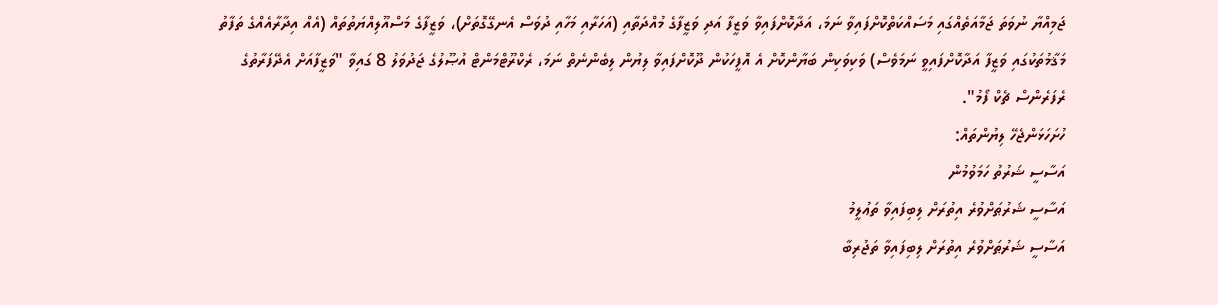ޖަމިއްޔާ ނުވަތަ ޖަމާއަތެއްގައި މަސައްކަތްކޮށްފައިވާ ނަމަ، އަދާކޮށްފައިވާ ވަޒީފާ އަދި ވަޒީފާގެ މުއްދަތާއި (އަހަރާއި މަހާއި ދުވަސް އެނގޭގޮތަށް)، ވަޒީފާގެ މަސްއޫލިއްޔަތުތައް (އެއް އިދާރާއެއްގެ ތަފާތު މަޤާމުތަކުގައި ވަޒީފާ އަދާކޮށްފައިވީ ނަމަވެސް) ވަކިވަކިން ބަޔާންކޮށް އެ އޮފީހަކުން ދޫކޮށްފައިވާ ލިޔުން ލިބެންނެތް ނަމަ، ރެކްރޫޓްމަންޓް އުޞޫލުގެ ޖަދުވަލު 8 ގައިވާ "ވަޒީފާއަށް އެދޭފަރާތުގެ ރެފަރެންސް ޗެކް ފޯމު".
ހުށަހަޅަންޖެހޭ ލިޔުންތައް:
އަސާސީ ޝަރުތު ހަމަވުމުން
އަސާސީ ޝަރުޠަށްވުރެ އިތުރަށް ލިބިފައިވާ ތަޢުލީމު
އަސާސީ ޝަރުޠަށްވުރެ އިތުރަށް ލިބިފައިވާ ތަޖުރިބާ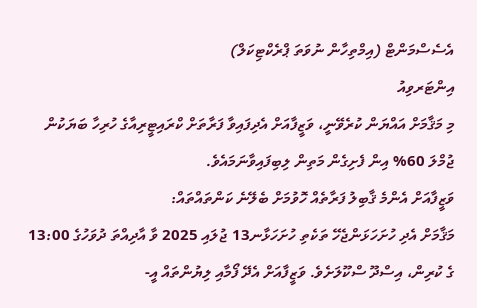އެސެސްމަންޓް (އިމްތިހާން ނުވަތަ ޕްރެކްޓިކަލް)
އިންޓަރވިއު
މި މަޤާމަށް އައްޔަން ކުރެވޭނީ، ވަޒީފާއަށް އެދިފައިވާ ފަރާތަށް ކްރައިޓީރިއާގެ ހުރިހާ ބަޔަކުން ޖުމްލަ 60% އިން ފެށިގެން މަތިން ލިބިފައިވާނަމައެވެ.
ވަޒީފާއަށް އެންމެ ޤާބިލު ފަރާތެއް ހޮވުމަށް ބެލޭނެ ކަންތައްތައް:
މަޤާމަށް އެދި ހުށަހަޅަންޖެހޭ ތަކެތި ހުށަހަޅާނ13 ޖުލައި 2025 ވާ އާދިއްތަ ދުވަހުގެ 13:00 ގެ ކުރިން، އިސްދޫ ސްކޫލަށެވެ. ވަޒީފާއަށް އެދޭ ފޯމާއި ލިޔުންތައް އީ-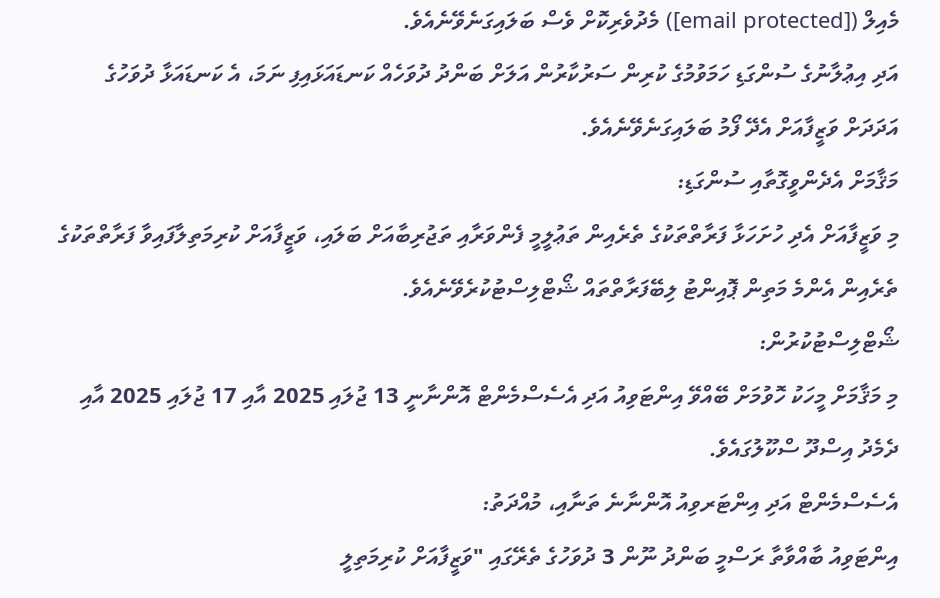މެއިލް ([email protected]) މެދުވެރިކޮށް ވެސް ބަލައިގަނެވޭނެއެވެ.
އަދި އިޢުލާނުގެ ސުންގަޑި ހަމަވުމުގެ ކުރިން ސަރުކާރުން އަލަށް ބަންދު ދުވަހެއް ކަނޑައަޅައިފި ނަމަ، އެ ކަނޑައަޅާ ދުވަހުގެ އަދަދަށް ވަޒީފާއަށް އެދޭ ފޯމު ބަލައިގަނެވޭނެއެވެ.
މަޤާމަށް އެދެންވީގޮތާއި ސުންގަޑި:
މި ވަޒީފާއަށް އެދި ހުށަހަޅާ ފަރާތްތަކުގެ ތެރެއިން ތަޢުލީމީ ފެންވަރާއި ތަޖުރިބާއަށް ބަލައި، ވަޒީފާއަށް ކުރިމަތިލާފައިވާ ފަރާތްތަކުގެ ތެރެއިން އެންމެ މަތިން ޕޮއިންޓު ލިބޭފަރާތްތައް ޝޯޓްލިސްޓުކުރެވޭނެއެވެ.
ޝޯޓްލިސްޓުކުރުން:
މި މަޤާމަށް މީހަކު ހޮވުމަށް ބޭއްވޭ އިންޓަވިއު އަދި އެސެސްމެންޓް އޮންނާނީ 13 ޖުލައި 2025 އާއި 17 ޖުލައި 2025 އާއި ދެމެދު އިސްދޫ ސްކޫލުގައެވެ.
އެސެސްމެންޓް އަދި އިންޓަރވިއު އޮންނާނެ ތަނާއި، މުއްދަތު:
އިންޓަވިއު ބާއްވާތާ ރަސްމީ ބަންދު ނޫން 3 ދުވަހުގެ ތެރޭގައި "ވަޒީފާއަށް ކުރިމަތިލީ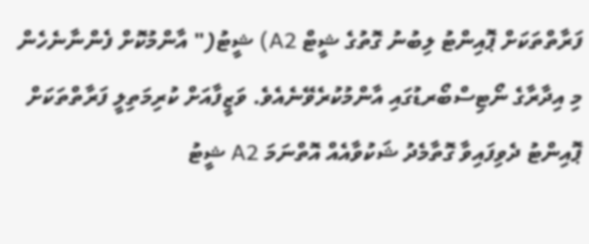ފަރާތްތަކަށް ޕޮއިންޓު ލިބުނު ގޮތުގެ ޝީޓް A2) ޝީޓު(" އާންމުކޮށް ފެންނާނެހެން މި އިދާރާގެ ނޯޓިސްބޯރޑުގައި އާންމުކުރެވޭނެއެވެ. ވަޒީފާއަށް ކުރިމަތިލީ ފަރާތްތަކަށް ޕޮއިންޓު ދެވިފައިވާ ގޮތާމެދު ޝަކުވާއެއް އޮތްނަމަ A2 ޝީޓު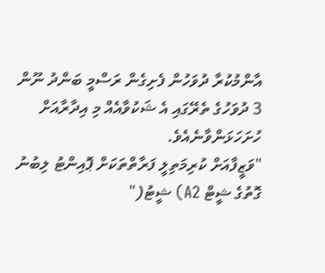އާންމުކުރާ ދުވަހުން ފެށިގެން ރަސްމީ ބަންދު ނޫން 3 ދުވަހުގެ ތެރޭގައި އެ ޝަކުވާއެއް މި އިދާރާއަށް ހުށަހަޅަންވާނެއެވެ.
"ވަޒީފާއަށް ކުރިމަތިލީ ފަރާތްތަކަށް ޕޮއިންޓު ލިބުނު ގޮތުގެ ޝީޓް A2) ޝީޓު("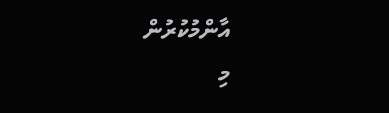އާންމުކުރުން
މި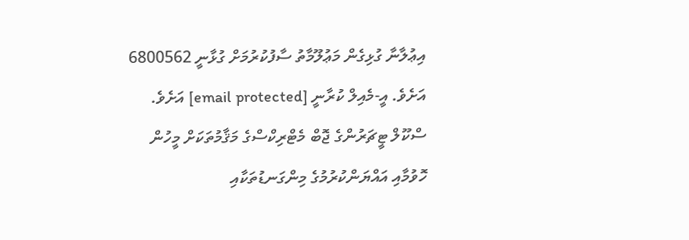އިޢުލާނާ ގުޅިގެން މަޢުލޫމާތު ސާފުކުރުމަށް ގުޅާނީ 6800562 އަށެވެ. އީ-މެއިލް ކުރާނީ [email protected] އަށެވެ.
ސްކޫލް ޓީޗަރުންގެ ޖޮބް މެޓްރިކްސްގެ މަޤާމުތަކަށް މީހުން ހޮވުމާއި އައްޔަންކުރުމުގެ މިންގަނޑުތަކާއި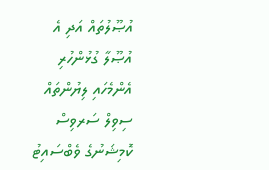އުޞޫލުތައް އަދި އެ އުޞޫލާ ގުޅުންހުރި އެންމެހައި ލިޔުންތައް ސިވިލް ސަރވިސް ކޮމިޝަނުގެ ވެބްސައިޓު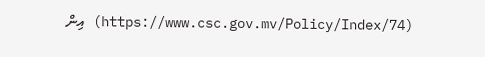(https://www.csc.gov.mv/Policy/Index/74) އިން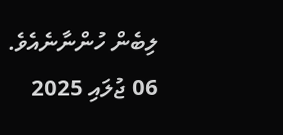ލިބެން ހުންނާނެއެވެ.
06 ޖުލައި 2025